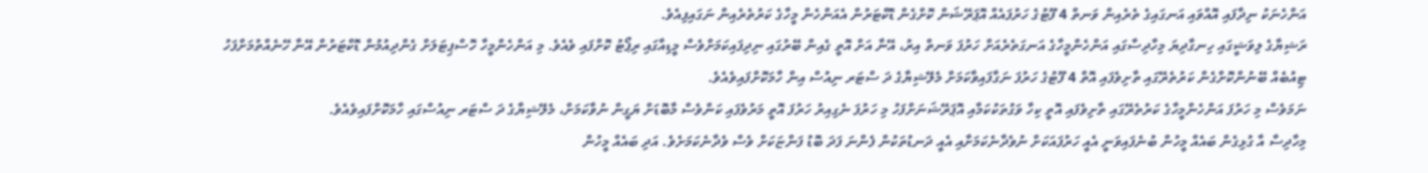އަންހެނަކު ނިދާފައި އޮއްވައި އަނގައިގެ ތެރެއިން ވަނތް 4 ފޫޓުގެ ހަރުފައެއް އޮޕަރޭޝަން ކޮށްގެން ޑޮކްޓަރުން އެއަންހެން މީހާގެ ކަރުތެރެއިން ނަގައިފިއެވެ.
ރަޝިޔާގެ ލިވަޝީގައި ހިނގާދިޔަ މިހާދިސާގައި އަންހެންމީހާގެ އަނގަތެރެއަށް ހަރުފަ ވަނތް އިރު، އޭނާ އަށް އޮތީ ގެއިން ބޭރުގައި ނިދިފައިކަމަށްވެސް މީޑިއާގައި ރިޕޯޓު ކޮށްފައި ވެއެވެ. މި އަންހެންމީހާ ހޮސްޕިޓަލަށް ގެންދިއުމުން ޑޮކްޓަރުން އޭނާ ހޭނެއްތުމަށްފަހު ޓިއުބެއް ބޭނުންކޮށްގެން ކަރުތެރޭގައި ތާށިވެފައި އޮތް 4 ފޫޓުގެ ހަރުފަ ނަގާފައިވާކަމަށް މެލޭޝިޔާގެ ދަ ސްޓަރ ނިއުސް އިން ހާމަކޮށްފައިވެއެވެ.
ނަމަވެސް މި ހަރުފަ އަންހެންމީހާގެ ކަރުތެރޭގައި ތާށިވެފައި އޮތީ ކިހާ ވަގުތަކުކަމާއި އޮޕަރޭޝަނަށްފަހު މި ހަރުފަ ނެގިއިރު ހަރުފަ އޮތީ މަރުވެފައި ކަންވެސް މާބޮޑަށް ޔަގީން ނުވާކަމަށް، މެލޭޝިޔާގެ ދަ ސްޓަރ ނިއުސްގައި ހާމަކޮށްފައިވެއެވެ.
މިހާދިސާ އާ ގުޅިގެން ބައެއް މީހުން ބުނެފައިވަނީ އެއީ ހަރުފައަކަށް ނުވެދާނެކަމަށާއި އެއީ ދަނޑުތަކުން ފެންނަ ފަދަ ބޮޑު ފަންޏަކަށް ވެސް ވެދާނެކަމަށެވެ. އަދި ބައެއް މީހުން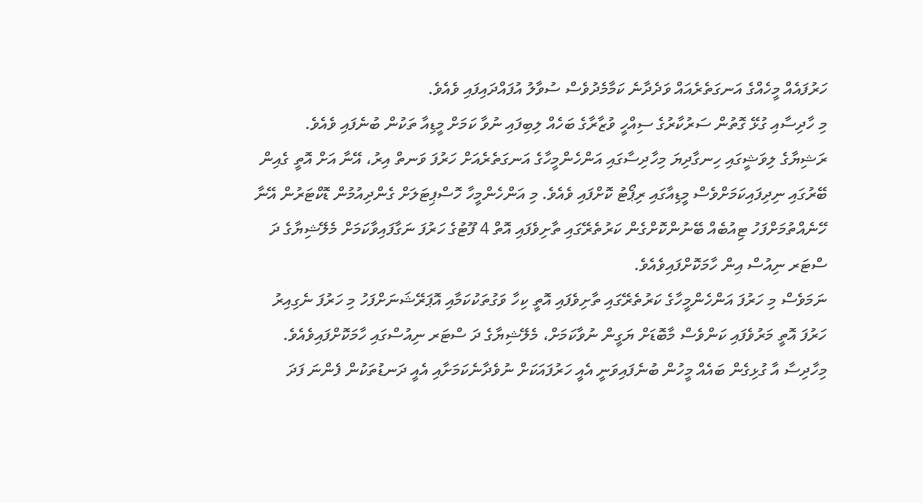ހަރުފައެއް މީހެއްގެ އަނގަތެރެއައް ވަދެދާނެ ކަމާމެދުވެސް ސުވާލު އުފައްދައިފައި ވެއެވެ.
މި ހާދިސާއި ގުޅޭ ގޮތުން ސަރުކާރުގެ ސިއްހީ ވުޒާރާގެ ބަހެއް ލިބިފައި ނުވާ ކަމަށް މީޑިއާ ތަކުން ބުނެފައި ވެއެވެ.
ރަޝިޔާގެ ލިވަޝީގައި ހިނގާދިޔަ މިހާދިސާގައި އަންހެންމީހާގެ އަނގަތެރެއަށް ހަރުފަ ވަނތް އިރު، އޭނާ އަށް އޮތީ ގެއިން ބޭރުގައި ނިދިފައިކަމަށްވެސް މީޑިއާގައި ރިޕޯޓު ކޮށްފައި ވެއެވެ. މި އަންހެންމީހާ ހޮސްޕިޓަލަށް ގެންދިއުމުން ޑޮކްޓަރުން އޭނާ ހޭނެއްތުމަށްފަހު ޓިއުބެއް ބޭނުންކޮށްގެން ކަރުތެރޭގައި ތާށިވެފައި އޮތް 4 ފޫޓުގެ ހަރުފަ ނަގާފައިވާކަމަށް މެލޭޝިޔާގެ ދަ ސްޓަރ ނިއުސް އިން ހާމަކޮށްފައިވެއެވެ.
ނަމަވެސް މި ހަރުފަ އަންހެންމީހާގެ ކަރުތެރޭގައި ތާށިވެފައި އޮތީ ކިހާ ވަގުތަކުކަމާއި އޮޕަރޭޝަނަށްފަހު މި ހަރުފަ ނެގިއިރު ހަރުފަ އޮތީ މަރުވެފައި ކަންވެސް މާބޮޑަށް ޔަގީން ނުވާކަމަށް، މެލޭޝިޔާގެ ދަ ސްޓަރ ނިއުސްގައި ހާމަކޮށްފައިވެއެވެ.
މިހާދިސާ އާ ގުޅިގެން ބައެއް މީހުން ބުނެފައިވަނީ އެއީ ހަރުފައަކަށް ނުވެދާނެކަމަށާއި އެއީ ދަނޑުތަކުން ފެންނަ ފަދަ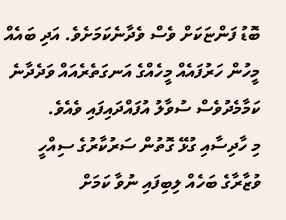ބޮޑު ފަންޏަކަށް ވެސް ވެދާނެކަމަށެވެ. އަދި ބައެއް މީހުން ހަރުފައެއް މީހެއްގެ އަނގަތެރެއައް ވަދެދާނެ ކަމާމެދުވެސް ސުވާލު އުފައްދައިފައި ވެއެވެ.
މި ހާދިސާއި ގުޅޭ ގޮތުން ސަރުކާރުގެ ސިއްހީ ވުޒާރާގެ ބަހެއް ލިބިފައި ނުވާ ކަމަށް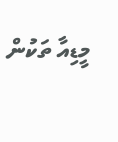މީޑިއާ ތަކުން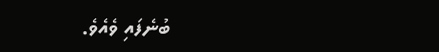ބުނެފައި ވެއެވެ.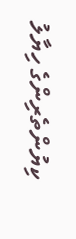ކިޔުންތެރިންގެ ހިޔާލު